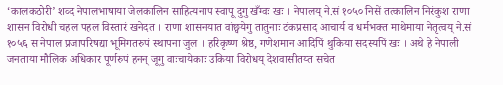‘कालकठोरी’ शव्द नेपालभाषाया जेलकालिन साहित्यनाप स्वापू दुगु खँग्वः खः । नेपालय् ने.सं १०५० निसें तत्कालिन निरंकुश राणा शासन विरोधी चहल पहल विस्तारं खनेदत । राणा शासनयात वांछ्वयेगु तातुनाः टंकप्रसाद आचार्य व धर्मभक्त माथेमाया नेतृत्वय् ने.सं १०५६ स नेपाल प्रजापरिषद्या भूमिगतरुपं स्थापना जुल । हरिकृष्ण श्रेष्ठ, गणेशमान आदिपिं थुकिया सदस्यपिं खः । अथे हे नेपाली जनताया मौलिक अधिकार पूर्णरुपं हनन् जूगु वाःचायेकाः उकिया विरोधय् देशवासीतय्त सचेत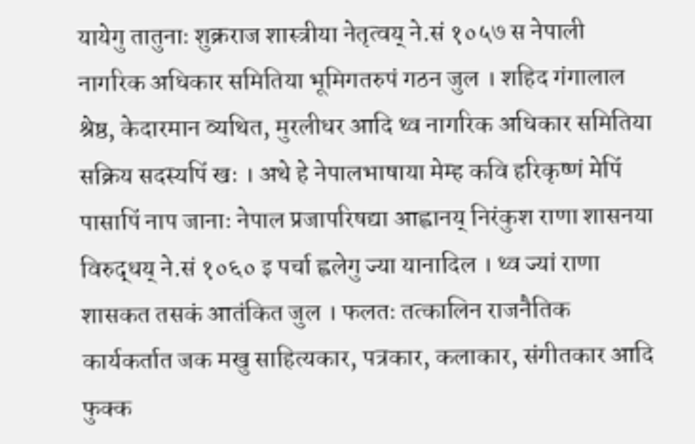यायेगु तातुनाः शुक्रराज शास्त्रीया नेतृत्वय् ने.सं १०५७ स नेपाली नागरिक अधिकार समितिया भूमिगतरुपं गठन जुल । शहिद गंगालाल श्रेष्ठ, केदारमान व्यथित, मुरलीधर आदि थ्व नागरिक अधिकार समितिया सक्रिय सदस्यपिं खः । अथे हे नेपालभाषाया मेम्ह कवि हरिकृष्णं मेपिं पासापिं नाप जानाः नेपाल प्रजापरिषद्या आह्वानय् निरंकुश राणा शासनया विरुद्धय् ने.सं १०६० इ पर्चा ह्वलेगु ज्या यानादिल । थ्व ज्यां राणा शासकत तसकं आतंकित जुल । फलतः तत्कालिन राजनैतिक कार्यकर्तात जक मखु साहित्यकार, पत्रकार, कलाकार, संगीतकार आदि फुक्क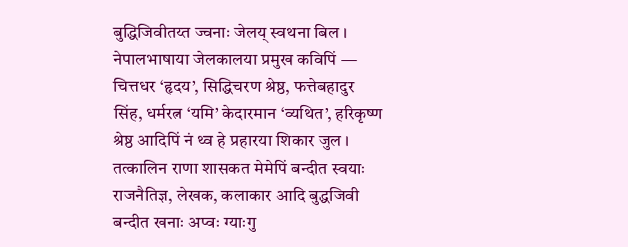बुद्धिजिवीतय्त ज्वनाः जेलय् स्वथना बिल । नेपालभाषाया जेलकालया प्रमुख कविपिं — चित्तधर ‘हृदय’, सिद्धिचरण श्रेष्ठ, फत्तेबहादुर सिंह, धर्मरत्न ‘यमि’ केदारमान ‘व्यथित’, हरिकृष्ण श्रेष्ठ आदिपिं नं थ्व हे प्रहारया शिकार जुल । तत्कालिन राणा शासकत मेमेपिं बन्दीत स्वयाः राजनैतिज्ञ, लेखक, कलाकार आदि बुद्धजिवी बन्दीत खनाः अप्वः ग्याःगु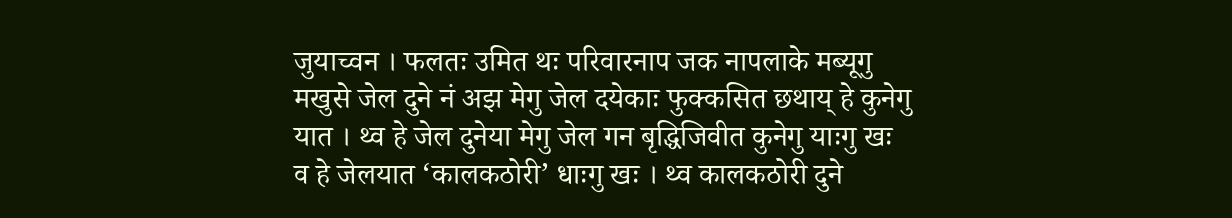जुयाच्वन । फलतः उमित थः परिवारनाप जक नापलाके मब्यूगु मखुसे जेल दुने नं अझ मेगु जेल दयेकाः फुक्कसित छथाय् हे कुनेगु यात । थ्व हे जेल दुनेया मेगु जेल गन बृद्धिजिवीत कुनेगु याःगु खः व हे जेलयात ‘कालकठोरी’ धाःगु खः । थ्व कालकठोरी दुने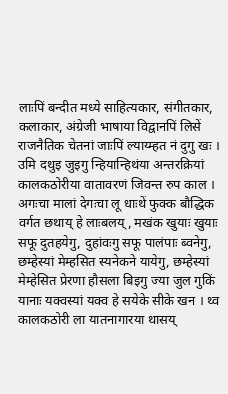लाःपिं बन्दीत मध्ये साहित्यकार, संगीतकार, कलाकार, अंग्रेजी भाषाया विद्वानपिं लिसें राजनैतिक चेतनां जाःपिं ल्याय्म्हत नं दुगु खः । उमि दथुइ जुइगु न्हियान्हिथंया अन्तरक्रियां कालकठोरीया वातावरणं जिवन्त रुप काल । अगःचा मालां देगःचा लू धाःथें फुक्क बौद्धिक वर्गत छथाय् हे लाःबलय्, मखंक खुयाः खुयाः सफू दुतहयेगु, दुहांवःगु सफू पालंपाः ब्वनेगु, छम्हेस्यां मेम्हसित स्यनेकने यायेगु, छम्हेस्यां मेम्हेसित प्रेरणा हौसला बिइगु ज्या जुल गुकिं यानाः यक्वस्यां यक्व हे सयेके सीके खन । थ्व कालकठोरी ला यातनागारया थासय्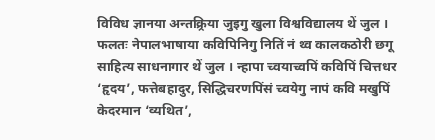विविध ज्ञानया अन्तक्र्रिया जुइगु खुला विश्वविद्यालय थें जुल । फलतः नेपालभाषाया कविपिनिगु नितिं नं थ्व कालकठोरी छगू साहित्य साधनागार थें जुल । न्हापा च्वयाच्वपिं कविपिं चित्तधर ‘हृदय’, फत्तेबहादुर, सिद्धिचरणपिंसं च्वयेगु नापं कवि मखुपिं केदरमान ‘व्यथित’,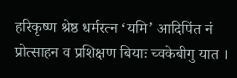हरिकृष्ण श्रेष्ठ धर्मरत्न ‘यमि’ आदिपिंत नं प्रोत्साहन व प्रशिक्षण बियाः च्वकेबीगु यात ।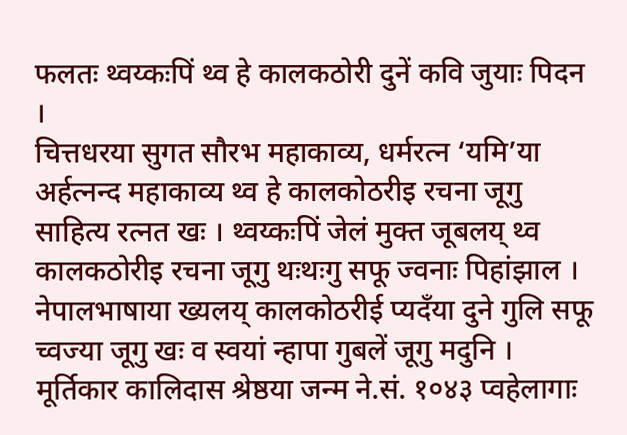फलतः थ्वय्कःपिं थ्व हे कालकठोरी दुनें कवि जुयाः पिदन ।
चित्तधरया सुगत सौरभ महाकाव्य, धर्मरत्न ‘यमि’या अर्हत्नन्द महाकाव्य थ्व हे कालकोठरीइ रचना जूगु साहित्य रत्नत खः । थ्वय्कःपिं जेलं मुक्त जूबलय् थ्व कालकठोरीइ रचना जूगु थःथःगु सफू ज्वनाः पिहांझाल । नेपालभाषाया ख्यलय् कालकोठरीई प्यदँया दुने गुलि सफू च्वज्या जूगु खः व स्वयां न्हापा गुबलें जूगु मदुनि ।
मूर्तिकार कालिदास श्रेष्ठया जन्म ने.सं. १०४३ प्वहेलागाः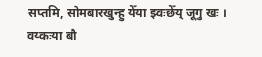सप्तमि, सोमबारखुन्हु येँया झ्वःछेँय् जूगु खः । वय्कःया बौ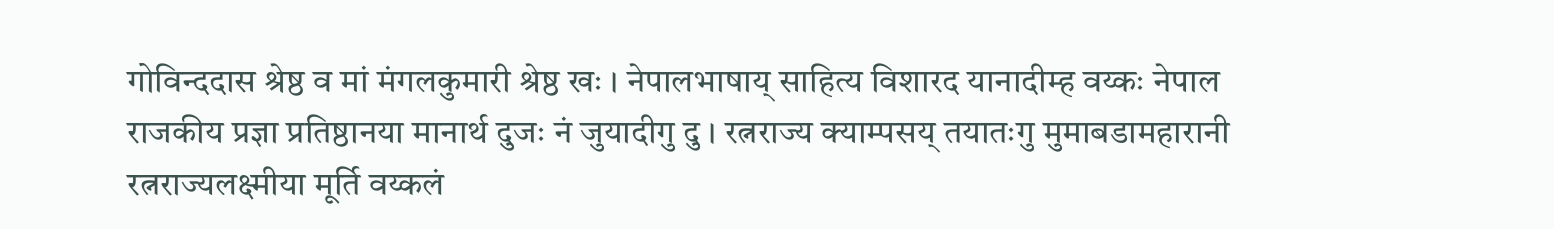गोविन्ददास श्रेष्ठ व मां मंगलकुमारी श्रेष्ठ खः । नेपालभाषाय् साहित्य विशारद यानादीम्ह वय्कः नेपाल राजकीय प्रज्ञा प्रतिष्ठानया मानार्थ दुजः नं जुयादीगु दु । रत्नराज्य क्याम्पसय् तयातःगु मुमाबडामहारानी रत्नराज्यलक्ष्मीया मूर्ति वय्कलं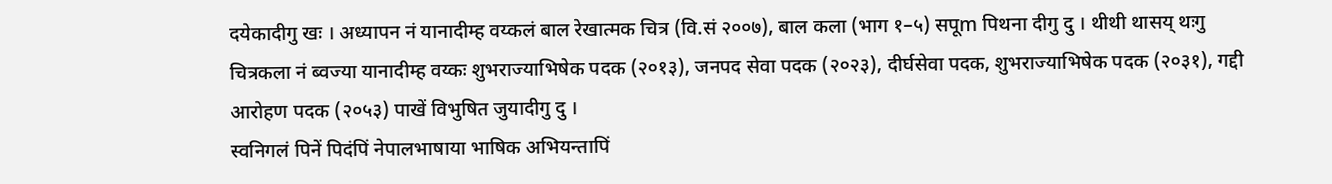दयेकादीगु खः । अध्यापन नं यानादीम्ह वय्कलं बाल रेखात्मक चित्र (वि.सं २००७), बाल कला (भाग १–५) सपूm पिथना दीगु दु । थीथी थासय् थःगु चित्रकला नं ब्वज्या यानादीम्ह वय्कः शुभराज्याभिषेक पदक (२०१३), जनपद सेवा पदक (२०२३), दीर्घसेवा पदक, शुभराज्याभिषेक पदक (२०३१), गद्दी आरोहण पदक (२०५३) पाखें विभुषित जुयादीगु दु ।
स्वनिगलं पिनें पिदंपिं नेपालभाषाया भाषिक अभियन्तापिं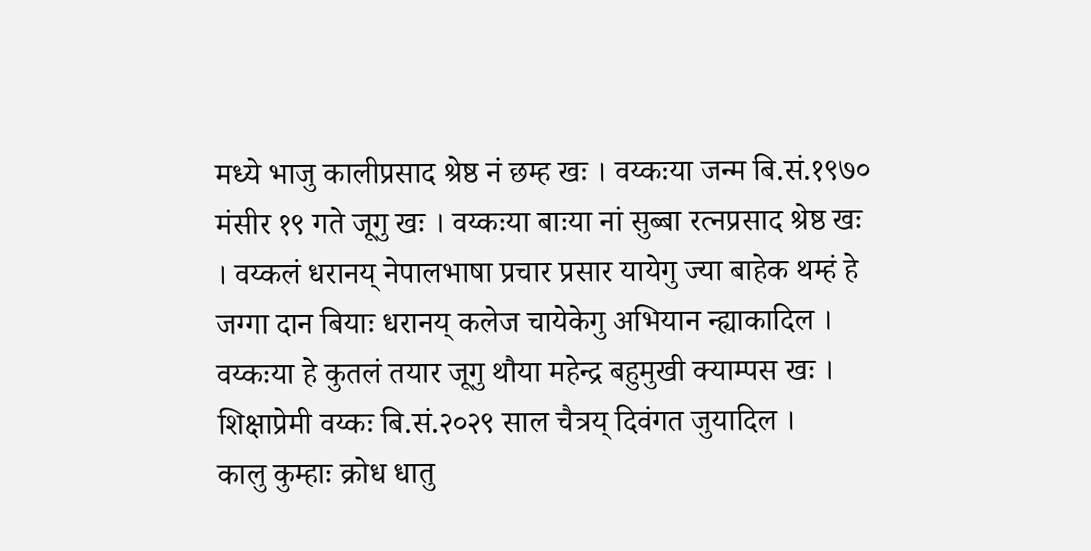मध्ये भाजु कालीप्रसाद श्रेष्ठ नं छम्ह खः । वय्कःया जन्म बि.सं.१९७० मंसीर १९ गते जूगु खः । वय्कःया बाःया नां सुब्बा रत्नप्रसाद श्रेष्ठ खः । वय्कलं धरानय् नेपालभाषा प्रचार प्रसार यायेगु ज्या बाहेक थम्हं हे जग्गा दान बियाः धरानय् कलेज चायेकेगु अभियान न्ह्याकादिल । वय्कःया हे कुतलं तयार जूगु थौया महेन्द्र बहुमुखी क्याम्पस खः । शिक्षाप्रेमी वय्कः बि.सं.२०२९ साल चैत्रय् दिवंगत जुयादिल ।
कालु कुम्हाः क्रोध धातु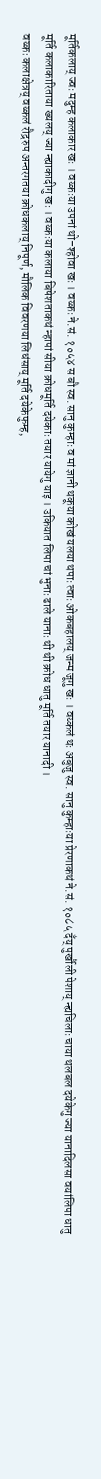मूर्तिकलाय् ज्वः मदुम्ह कलाकार खः । वय्कःया उपनां थो–श्होवा खः । वय्कः ने.सं. १०५४ स बौ स्व. सानु कुम्हाः व मां ज्ञानी थकूया कोखं यलया थपाः त्वाः ओकबहालय् जन्म जूगु खः । वय्कलं थः अबुजु स्व. सानु कुम्हाःया प्रेरणाकथं ने.सं. १०८५ दँय् पुर्खौली पेशाय् न्ह्यचिलाः चाया थलबल दयेकेगु ज्या यानादिलसा वयांलिपा धातु मूर्ति कलाकारिताया ख्यलय् ज्या न्ह्याकादीगु खः । वय्कःया कलाया बिषेशताकथं न्हापां सीया क्रोधमूर्ति दयेकाः तयार यायेगु याइ । उकियात लिपा चां भुनाः ढाले यानाः थी थी क्रोध धातु मूर्ति तयार यानादी ।
वय्कः कलाक्षेत्रय् वय्कलं रौद्ररुप अन्तरगतया क्रोधकलाय् निपूर्ण, मौलिक विवरणया लिधंसाय् मूर्ति दयेकेफुम्ह,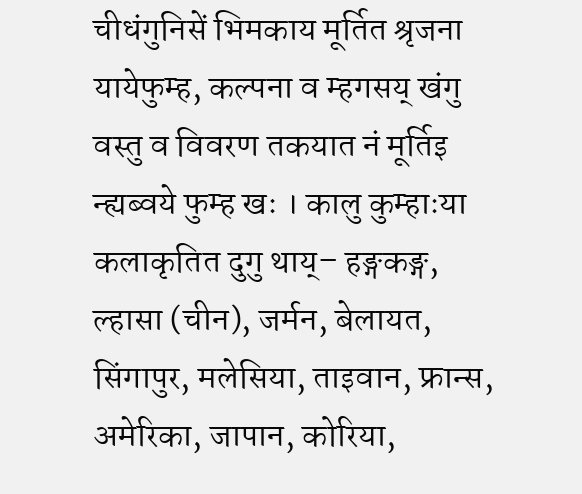चीधंगुनिसें भिमकाय मूर्तित श्रृजना यायेफुम्ह, कल्पना व म्हगसय् खंगु वस्तु व विवरण तकयात नं मूर्तिइ न्ह्यब्वये फुम्ह खः । कालु कुम्हाःया कलाकृतित दुगु थाय्– हङ्गकङ्ग, ल्हासा (चीन), जर्मन, बेलायत, सिंगापुर, मलेसिया, ताइवान, फ्रान्स, अमेरिका, जापान, कोरिया,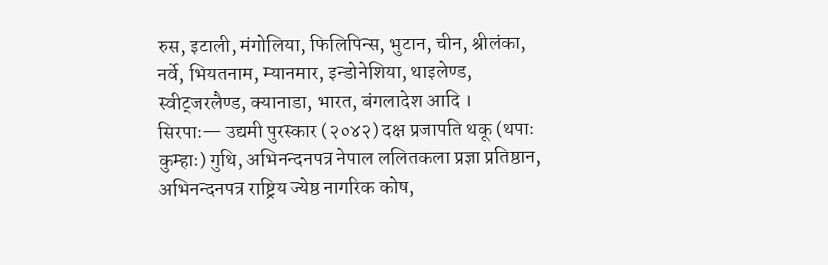रुस, इटाली, मंगोलिया, फिलिपिन्स, भुटान, चीन, श्रीलंका, नर्वे, भियतनाम, म्यानमार, इन्डोनेशिया, थाइलेण्ड, स्वीट्जरलैण्ड, क्यानाडा, भारत, बंगलादेश आदि ।
सिरपाः— उद्यमी पुरस्कार (२०४२) दक्ष प्रजापति थकू (थपाः कुम्हाः) गुथि, अभिनन्दनपत्र नेपाल ललितकला प्रज्ञा प्रतिष्ठान, अभिनन्दनपत्र राष्ट्रिय ज्येष्ठ नागरिक कोष,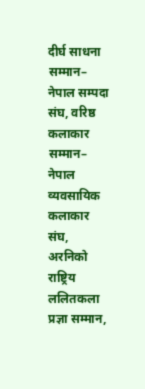दीर्घ साधना सम्मान– नेपाल सम्पदा संघ, वरिष्ठ कलाकार सम्मान– नेपाल व्यवसायिक कलाकार संघ, अरनिको राष्ट्रिय ललितकला प्रज्ञा सम्मान,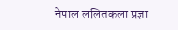नेपाल ललितकला प्रज्ञा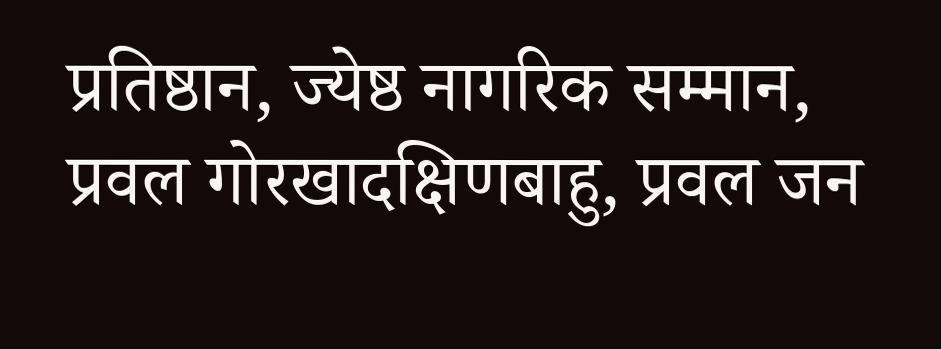प्रतिष्ठान, ज्येष्ठ नागरिक सम्मान, प्रवल गोरखादक्षिणबाहु, प्रवल जन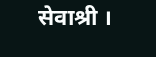सेवाश्री ।